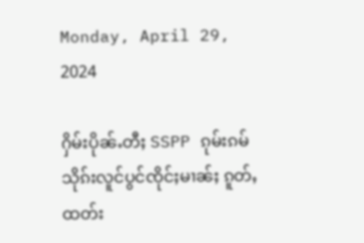Monday, April 29, 2024

ႁိမ်းပိုၼ်ႉတီႈ SSPP ၵုမ်းၵမ် သိုၵ်းလူင်ပွင်ၸိုင်ႈမၢၼ်ႈ ၵူတ်ႇထတ်း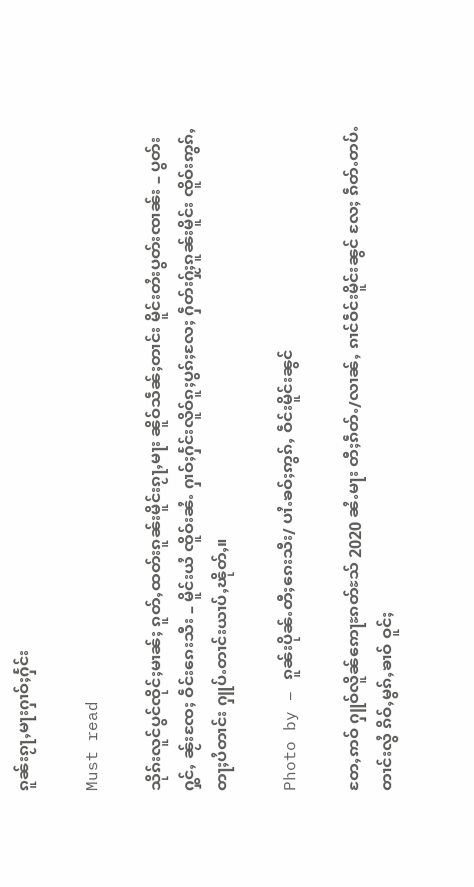ၵူၼ်းၵႂႃႇမႃးႁၢဝ်ႈႁႅင်း

Must read

သိုၵ်းလူင်ပွင်ၸိုင်ႈမၢၼ်ႈ ၵူတ်ႇထတ်းၵူၼ်းမိူင်းၵႂႃႇမႃး ၼိူဝ်သဵၼ်ႈတၢင်း မိူင်းတႆးပွတ်းၸၢၼ်း – ပွတ်းႁွင်ႇ ၼႂ်းၸႄႈ ဝဵင်းၵေးသီး – မိူင်းယႆ ၸိူဝ်းၼႆႉ ႁၢဝ်ႈႁႅင်းလိူဝ်ၵူႈပွၵ်ႈလႄႈ ႁဵတ်းႁႂ်ႈၵူၼ်းမိူင်း ၸိူဝ်းဢွၵ်ႇတႃႈပႆတၢင်း ႁူပ်ႉတၢင်းယၢပ်ႇၽိုတ်ႇ။

Photo by – ၵူၼ်းပိုၼ်ႉတီႈၵေးသီး/ ပၢႆႉၶဝ်ႈဢွၵ်ႇ ဝဵင်းမိူင်းၼွင်

တႄႇဢဝ် ႁူဝ်လိူၼ်ဢေႃႊၵတ်ႊသ် 2020 ၼႆႉမႃး တီႈၵဵတ်ႉ/လၢၼ်ႇ ၵၢင်ဝဵင်းမိူင်းၼွင် လႄႈ ၵဵတ်ႉတပ်ႉတၢင်းလွႆ ၵိဝ်ႇမွၵ်ႇၶၢဝ် ဝူင်ႈ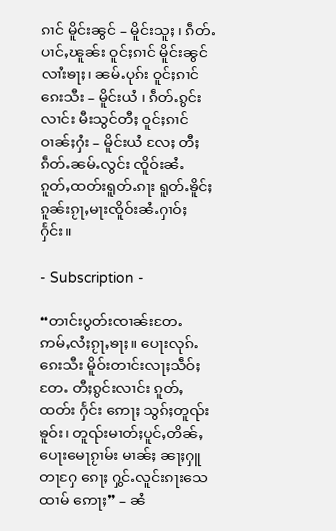ၵၢင် မိူင်းၼွင် – မိူင်းသူႈ ၊ ၵဵတ်ႉပၢင်ႇၽူၼ်း ဝူင်ႈၵၢင် မိူင်းၼွင် လၢႆးၶႃႈ၊ ၼမ်ႉပုၵ်း ဝူင်ႈၵၢင် ၵေးသီး – မိူင်းယႆ ၊ ၵဵတ်ႉၵွင်းလၢင်း မီးသွင်တီႈ ဝူင်ႈၵၢင် ဝၢၼ်ႈႁႆး – မိူင်းယႆ လႄႈ တီႈ ၵဵတ်ႉၼမ်ႉလွင်း ၸိူဝ်းၼႆႉ ၵူတ်ႇထတ်းရူတ်ႉၵႃး ရူတ်ႉၶိူင်ႈ ၵူၼ်းၵႂႃႇမႃးၸိူဝ်းၼႆႉႁၢဝ်ႈႁႅင်း။

- Subscription -

“တၢင်းပွတ်းၸၢၼ်းတႄႉ ဢမ်ႇလႆႈၵႂႃႇၶႃႈ။ ပေႃးလုၵ်ႉၵေးသီး မိူဝ်းတၢင်းလႃႈသဵဝ်ႈတႄႉ တီႈၵွင်းလၢင်း ၵူတ်ႇထတ်း ႁႅင်း ဢေႃႈ သွၵ်ႈတူၺ်းၶူဝ်း၊ တူၺ်းမၢတ်ႈပူင်ႇတိၼ်ႇ ပေႃးမေႃၵႂၢမ်း မၢၼ်ႈ ၼႃႈႁူတႃႁႄ ၵေႃႈ ႁွင်ႉလူင်းၵႃးသေ ထၢမ် ဢေႃႈ” – ၼႆ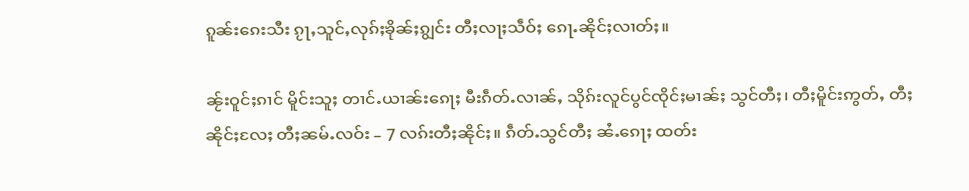ၵူၼ်းၵေးသီး ၵႂႃႇသူင်ႇလုၵ်ႈၶိုၼ်ႈၵျွင်း တီႈလႃႈသဵဝ်ႈ ၵေႃႉၼိုင်ႈလၢတ်ႈ။

ၼႂ်းဝူင်ႈၵၢင် မိူင်းသူႈ တၢင်ႉယၢၼ်းၵေႃႈ မီးၵဵတ်ႉလၢၼ်ႇ သိုၵ်းလူင်ပွင်ၸိုင်ႈမၢၼ်ႈ သွင်တီႈ၊ တီႈမိူင်းဢွတ်ႇ တီႈၼိုင်ႈလႄႈ တီႈၼမ်ႉလဝ်း – 7 လၵ်းတီႈၼိုင်ႈ။ ၵဵတ်ႉသွင်တီႈ ၼႆႉၵေႃႈ ထတ်း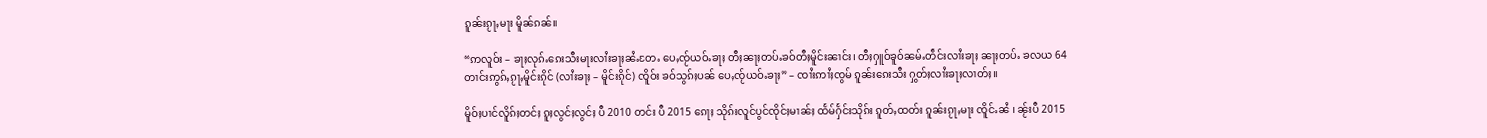ၵူၼ်းၵႂႃႇမႃး မိူၼ်ၵၼ်။

“ဢလူဝ်း – ၶႃႈလုၵ်ႉၵေးသီးမႃးလၢႆးၶႃႈၼႆႉတႄႉ ပေႇၸႂ်ယဝ်ႉၶႃႈ တီႈၼႃႈတပ်ႉၶဝ်တီႈမိူင်းၼၢင်း၊ တီႈႁူဝ်ၶူဝ်ၼမ်ႉတဵင်းလၢႆးၶႃႈ ၼႃႈတပ်ႉ ၶလယ 64 တၢင်းဢွၵ်ႇၵႂႃႇမိူင်းၵိုင် (လၢႆးၶႃႈ – မိူင်းၵိုင်) ၸိူဝ်း ၶဝ်သွၵ်ႈပၼ် ပေႇၸႂ်ယဝ်ႉၶႃႈ” – ၸၢႆးဢၢႆႈၸွမ် ၵူၼ်းၵေးသီး ႁွတ်ႈလၢႆးၶႃႈလၢတ်ႈ။

မိူဝ်ႈပၢင်လိူၵ်ႈတင်ႈ ၵူႈလွင်ႈလွင်ႈ ပီ 2010 တင်း ပီ 2015 ၵေႃႈ သိုၵ်းလူင်ပွင်ၸိုင်ႈမၢၼ်ႈ ထႅမ်ႁႅင်းသိုၵ်း ၵူတ်ႇထတ်း ၵူၼ်းၵႂႃႇမႃး ၸိူင်ႉၼႆ ၊ ၼႂ်းပီ 2015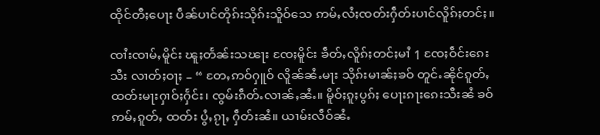ထိုင်တီႈပေႃး ပဵၼ်ပၢင်တိုၵ်းသိုၵ်းသိူဝ်သေ ဢမ်ႇလႆႈၸတ်းႁဵတ်းပၢင်လိူၵ်ႈတင်ႈ။

ၸၢႆးၸၢမ်ႇမိူင်း ၽူႈတႅၼ်းသၽႃး ၸႄႈမိူင်း ၶဵတ်ႇလိူၵ်ႈတင်ႈမၢႆ 1 ၸႄႈဝဵင်းၵေးသီး လၢတ်ႈဝႃႈ – “ တႄႇဢဝ်ႁူဝ် လိူၼ်ၼႆႉမႃး သိုၵ်းမၢၼ်ႈၶဝ် တူင်ႉၼိုင်ၵူတ်ႇထတ်းမႃးႁၢဝ်ႈႁႅင်း၊ ၸွမ်းၵဵတ်ႉလၢၼ်ႇၼႆႉ။ မိူဝ်ႈၵူႈပွၵ်ႈ ပေႃးၵႃးၵေးသီးၼႆ ၶဝ်ဢမ်ႇၵူတ်ႇ ထတ်း ပွႆႇၵႂႃႇ ႁဵတ်းၼႆ။ ယၢမ်းလဵဝ်ၼႆႉ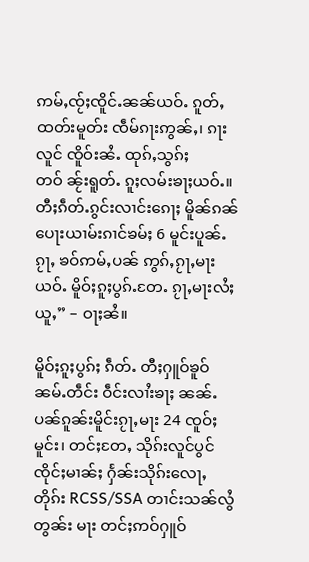ဢမ်ႇၸႂ်ႈၸိူင်ႉၼၼ်ယဝ်ႉ ၵူတ်ႇထတ်းမူတ်း ၸဵမ်ၵႃးဢွၼ်ႇ၊ ၵႃးလူင် ၸိူဝ်းၼႆႉ ထုၵ်ႇသွၵ်ႈတဝ် ၼႂ်းရူတ်ႉ ၵူႈလမ်းၶႃႈယဝ်ႉ။ တီႈၵဵတ်ႉၵွင်းလၢင်းၵေႃႈ မိူၼ်ၵၼ် ပေႃးယၢမ်းၵၢင်ၶမ်ႈ 6 မူင်းပူၼ်ႉၵႂႃႇ ၶဝ်ဢမ်ႇပၼ် ဢွၵ်ႇၵႂႃႇမႃးယဝ်ႉ မိူဝ်ႈၵူႈပွၵ်ႉတႄႉ ၵႂႃႇမႃးလႆႈယူႇ” – ဝႃႈၼႆ။

မိူဝ်ႈၵူႈပွၵ်ႈ ၵဵတ်ႉ တီႈႁူဝ်ၶူဝ်ၼမ်ႉတဵင်း ဝဵင်းလၢႆးၶႃႈ ၼၼ်ႉ ပၼ်ၵူၼ်းမိူင်းၵႂႃႇမႃး 24 ၸူဝ်ႈမူင်း၊ တင်ႈတႄႇ သိုၵ်းလူင်ပွင် ၸိုင်ႈမၢၼ်ႈ ႁႅၼ်းသိုၵ်းလေႃႇတိုၵ်း RCSS/SSA တၢင်းသၼ်လွႆတွၼ်း မႃး တင်ႈဢဝ်ႁူဝ်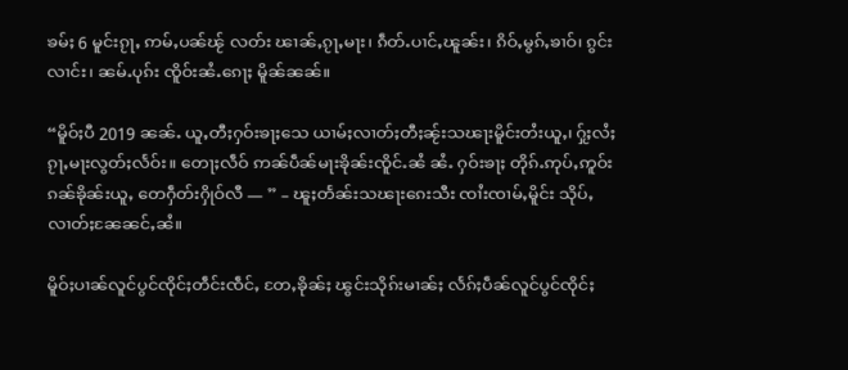ၶမ်ႈ 6 မူင်းၵႂႃႇ ဢမ်ႇပၼ်ၽႂ် လတ်း ၽၢၼ်ႇၵႂႃႇမႃး၊ ၵဵတ်ႉပၢင်ႇၽူၼ်း၊ ၵိဝ်ႇမွၵ်ႇၶၢဝ်၊ ၵွင်းလၢင်း၊ ၼမ်ႉပုၵ်း ၸိူဝ်းၼႆႉၵေႃႈ မိူၼ်ၼၼ်။

“မိူဝ်ႈပီ 2019 ၼၼ်ႉ ယူႇတီႈႁဝ်းၶႃႈသေ ယၢမ်ႈလၢတ်ႈတီႈၼႂ်းသၽႃးမိူင်းတႆးယူႇ၊ ႁႂ်ႈလႆႈၵႂႃႇမႃးလွတ်ႈလႅဝ်း။ တေႃႈလဵဝ် ဢၼ်ပဵၼ်မႃးၶိုၼ်းၸိူင်ႉၼႆ ၼႆႉ ႁဝ်းၶႃႈ တိုၵ်ႉဢုပ်ႇဢူဝ်းၵၼ်ၶိုၼ်းယူႇ တေႁဵတ်းႁိုဝ်လီ — ” – ၽူႈတႅၼ်းသၽႃးၵေးသီး ၸၢႆးၸၢမ်ႇမိူင်း သိုပ်ႇလၢတ်ႈၼႄၼင်ႇၼႆ။

မိူဝ်ႈပၢၼ်လူင်ပွင်ၸိုင်ႈတဵင်းၸဵင်ႇ တႄႇၶိုၼ်ႈ ၽွင်းသိုၵ်းမၢၼ်ႈ လႅၵ်ႈပဵၼ်လူင်ပွင်ၸိုင်ႈ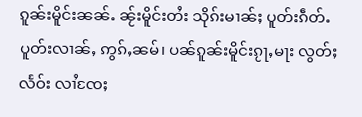ၵူၼ်းမိူင်းၼၼ်ႉ ၼႂ်းမိူင်းတႆး သိုၵ်းမၢၼ်ႈ ပူတ်းၵဵတ်ႉပူတ်းလၢၼ်ႇ ဢွၵ်ႇၼမ်၊ ပၼ်ၵူၼ်းမိူင်းၵႂႃႇမႃး လွတ်ႈလႅဝ်း လၢႆၸႄႈ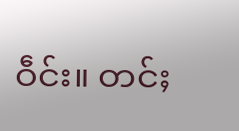ဝဵင်း။ တင်ႈ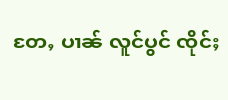တႄႇ ပၢၼ် လူင်ပွင် ၸိုင်ႈ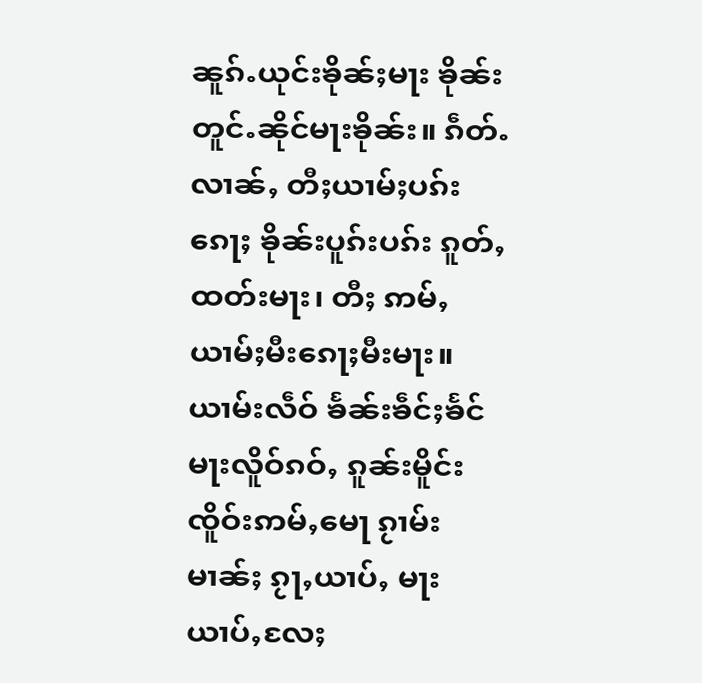ၼူၵ်ႉယုင်းၶိုၼ်ႈမႃး ၶိုၼ်းတူင်ႉၼိုင်မႃးၶိုၼ်း။ ၵဵတ်ႉလၢၼ်ႇ တီႈယၢမ်ႈပၵ်းၵေႃႈ ၶိုၼ်းပူၵ်းပၵ်း ၵူတ်ႇထတ်းမႃး၊ တီႈ ဢမ်ႇယၢမ်ႈမီးၵေႃႈမီးမႃး။ ယၢမ်းလဵဝ် ၶႅၼ်းၶဵင်ႈၶႅင်မႃးလိူဝ်ၵဝ်ႇ ၵူၼ်းမိူင်းၸိူဝ်းဢမ်ႇမေႃ ၵႂၢမ်းမၢၼ်ႈ ၵႂႃႇယၢပ်ႇ မႃးယၢပ်ႇလႄႈ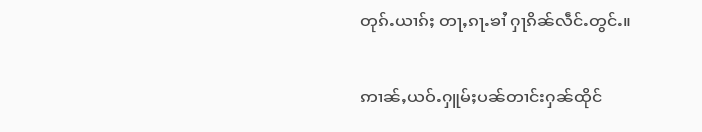တုၵ်ႉယၢၵ်ႈ တႃႇၵႃႉၶၢႆ ႁႃၵိၼ်လဵင်ႉတွင်ႉ။

ဢၢၼ်ႇယဝ်ႉႁူမ်ႈပၼ်တၢင်းႁၼ်ထိုင်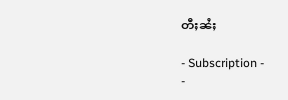တီႈၼႆႈ

- Subscription -
-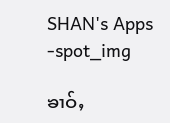SHAN's Apps -spot_img

ၶၢဝ်ႇ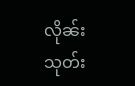လိုၼ်းသုတ်း